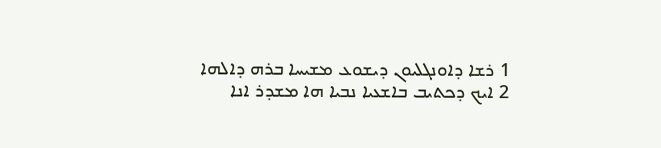1 ܪܫܐ ܕܐܘܢܓܠܝܘܢ ܕܝܫܘܥ ܡܫܝܚܐ ܒܪܗ ܕܐܠܗܐ
2 ܐܝܟ ܕܟܬܝܒ ܒܐܫܥܝܐ ܢܒܝܐ ܗܐ ܡܫܕܪ ܐܢܐ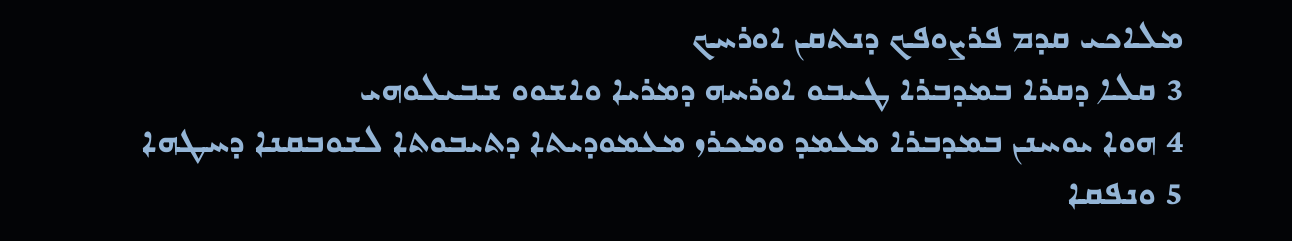ܡܠܐܟܝ ܩܕܡ ܦܪܨܘܦܟ ܕܢܬܩܢ ܐܘܪܚܟ
3 ܩܠܐ ܕܩܪܐ ܒܡܕܒܪܐ ܛܝܒܘ ܐܘܪܚܗ ܕܡܪܝܐ ܘܐܫܘܘ ܫܒܝܠܘܗܝ
4 ܗܘܐ ܝܘܚܢܢ ܒܡܕܒܪܐ ܡܥܡܕ ܘܡܟܪܙ ܡܥܡܘܕܝܬܐ ܕܬܝܒܘܬܐ ܠܫܘܒܩܢܐ ܕܚܛܗܐ
5 ܘܢܦܩܐ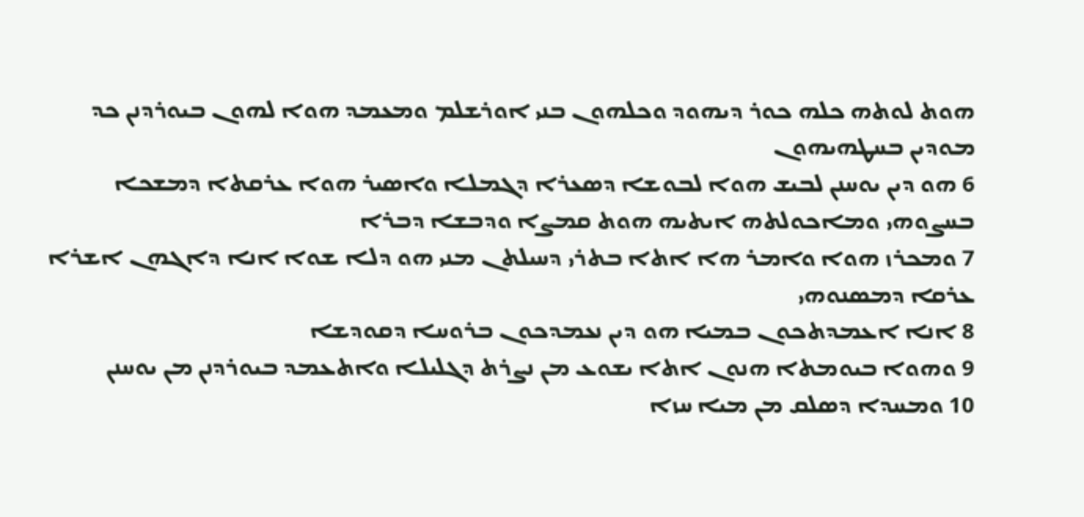ܗܘܬ ܠܘܬܗ ܟܠܗ ܟܘܪ ܕܝܗܘܕ ܘܟܠܗܘܢ ܒܢܝ ܐܘܪܫܠܡ ܘܡܥܡܕ ܗܘܐ ܠܗܘܢ ܒܝܘܪܕܢܢ ܟܕ ܡܘܕܝܢ ܒܚܛܗܝܗܘܢ
6 ܗܘ ܕܝܢ ܝܘܚܢܢ ܠܒܝܫ ܗܘܐ ܠܒܘܫܐ ܕܤܥܪܐ ܕܓܡܠܐ ܘܐܤܝܪ ܗܘܐ ܥܪܩܬܐ ܕܡܫܟܐ ܒܚܨܘܗܝ ܘܡܐܟܘܠܬܗ ܐܝܬܝܗ ܗܘܬ ܩܡܨܐ ܘܕܒܫܐ ܕܒܪܐ
7 ܘܡܟܪܙ ܗܘܐ ܘܐܡܪ ܗܐ ܐܬܐ ܒܬܪܝ ܕܚܝܠܬܢ ܡܢܝ ܗܘ ܕܠܐ ܫܘܐ ܐܢܐ ܕܐܓܗܢ ܐܫܪܐ ܥܪܩܐ ܕܡܤܢܘܗܝ
8 ܐܢܐ ܐܥܡܕܬܟܘܢ ܒܡܝܐ ܗܘ ܕܝܢ ܢܥܡܕܟܘܢ ܒܪܘܚܐ ܕܩܘܕܫܐ
9 ܘܗܘܐ ܒܝܘܡܬܐ ܗܢܘܢ ܐܬܐ ܝܫܘܥ ܡܢ ܢܨܪܬ ܕܓܠܝܠܐ ܘܐܬܥܡܕ ܒܝܘܪܕܢܢ ܡܢ ܝܘܚܢܢ
10 ܘܡܚܕܐ ܕܤܠܩ ܡܢ ܡܝܐ ܚܙܐ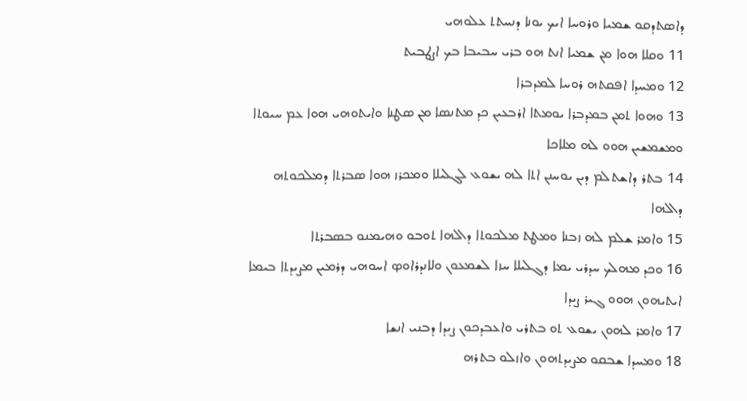ܕܐܤܬܕܩܘ ܫܡܝܐ ܘܪܘܚܐ ܐܝܟ ܝܘܢܐ ܕܢܚܬܬ ܥܠܘܗܝ
11 ܘܩܠܐ ܗܘܐ ܡܢ ܫܡܝܐ ܐܢܬ ܗܘ ܒܪܝ ܚܒܝܒܐ ܒܟ ܐܨܛܒܝܬ
12 ܘܡܚܕܐ ܐܦܩܬܗ ܪܘܚܐ ܠܡܕܒܪܐ
13 ܘܗܘܐ ܬܡܢ ܒܡܕܒܪܐ ܝܘܡܬܐ ܐܪܒܥܝܢ ܟܕ ܡܬܢܤܐ ܡܢ ܤܛܢܐ ܘܐܝܬܘܗܝ ܗܘܐ ܥܡ ܚܝܘܬܐ ܘܡܫܡܫܝܢ ܗܘܘ ܠܗ ܡܠܐܟܐ
14 ܒܬܪ ܕܐܫܬܠܡ ܕܝܢ ܝܘܚܢܢ ܐܬܐ ܠܗ ܝܫܘܥ ܠܓܠܝܠܐ ܘܡܟܪܙ ܗܘܐ ܤܒܪܬܐ ܕܡܠܟܘܬܗ ܕܐܠܗܐ
15 ܘܐܡܪ ܫܠܡ ܠܗ ܙܒܢܐ ܘܡܛܬ ܡܠܟܘܬܐ ܕܐܠܗܐ ܬܘܒܘ ܘܗܝܡܢܘ ܒܤܒܪܬܐ
16 ܘܟܕ ܡܗܠܟ ܚܕܪܝ ܝܡܐ ܕܓܠܝܠܐ ܚܙܐ ܠܫܡܥܘܢ ܘܠܐܢܕܪܐܘܤ ܐܚܘܗܝ ܕܪܡܝܢ ܡܨܝܕܬܐ ܒܝܡܐ ܐܝܬܝܗܘܢ ܗܘܘ ܓܝܪ ܨܝܕܐ
17 ܘܐܡܪ ܠܗܘܢ ܝܫܘܥ ܬܘ ܒܬܪܝ ܘܐܥܒܕܟܘܢ ܨܝܕܐ ܕܒܢܝ ܐܢܫܐ
18 ܘܡܚܕܐ ܫܒܩܘ ܡܨܝܕܬܗܘܢ ܘܐܙܠܘ ܒܬܪܗ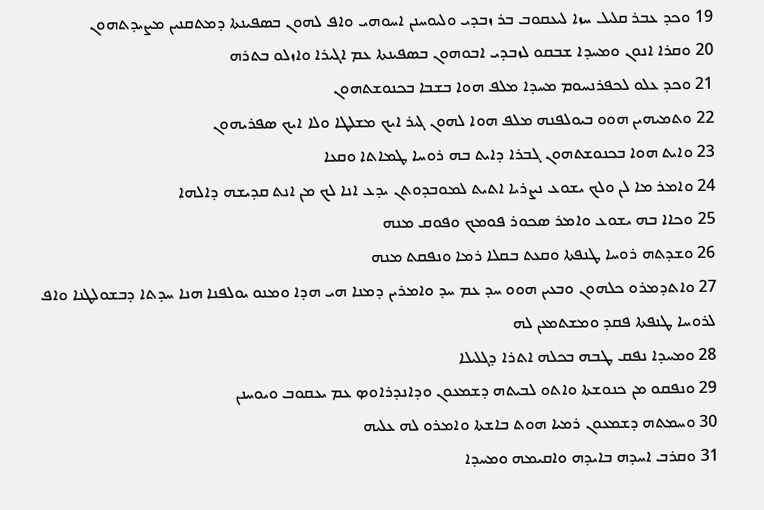19 ܘܟܕ ܥܒܪ ܩܠܝܠ ܚܙܐ ܠܝܥܩܘܒ ܒܪ ܙܒܕܝ ܘܠܝܘܚܢܢ ܐܚܘܗܝ ܘܐܦ ܠܗܘܢ ܒܤܦܝܢܬܐ ܕܡܬܩܢܝܢ ܡܨܝܕܬܗܘܢ
20 ܘܩܪܐ ܐܢܘܢ ܘܡܚܕܐ ܫܒܩܘ ܠܙܒܕܝ ܐܒܘܗܘܢ ܒܤܦܝܢܬܐ ܥܡ ܐܓܝܪܐ ܘܐܙܠܘ ܒܬܪܗ
21 ܘܟܕ ܥܠܘ ܠܟܦܪܢܚܘܡ ܡܚܕܐ ܡܠܦ ܗܘܐ ܒܫܒܐ ܒܟܢܘܫܬܗܘܢ
22 ܘܬܡܝܗܝܢ ܗܘܘ ܒܝܘܠܦܢܗ ܡܠܦ ܗܘܐ ܠܗܘܢ ܓܝܪ ܐܝܟ ܡܫܠܛܐ ܘܠܐ ܐܝܟ ܤܦܪܝܗܘܢ
23 ܘܐܝܬ ܗܘܐ ܒܟܢܘܫܬܗܘܢ ܓܒܪܐ ܕܐܝܬ ܒܗ ܪܘܚܐ ܛܡܐܬܐ ܘܩܥܐ
24 ܘܐܡܪ ܡܐ ܠܢ ܘܠܟ ܝܫܘܥ ܢܨܪܝܐ ܐܬܝܬ ܠܡܘܒܕܘܬܢ ܝܕܥ ܐܢܐ ܠܟ ܡܢ ܐܢܬ ܩܕܝܫܗ ܕܐܠܗܐ
25 ܘܟܐܐ ܒܗ ܝܫܘܥ ܘܐܡܪ ܤܟܘܪ ܦܘܡܟ ܘܦܘܩ ܡܢܗ
26 ܘܫܕܬܗ ܪܘܚܐ ܛܢܦܬܐ ܘܩܥܬ ܒܩܠܐ ܪܡܐ ܘܢܦܩܬ ܡܢܗ
27 ܘܐܬܕܡܪܘ ܟܠܗܘܢ ܘܒܥܝܢ ܗܘܘ ܚܕ ܥܡ ܚܕ ܘܐܡܪܝܢ ܕܡܢܐ ܗܝ ܗܕܐ ܘܡܢܘ ܝܘܠܦܢܐ ܗܢܐ ܚܕܬܐ ܕܒܫܘܠܛܢܐ ܘܐܦ ܠܪܘܚܐ ܛܢܦܬܐ ܦܩܕ ܘܡܫܬܡܥܢ ܠܗ
28 ܘܡܚܕܐ ܢܦܩ ܛܒܗ ܒܟܠܗ ܐܬܪܐ ܕܓܠܝܠܐ
29 ܘܢܦܩܘ ܡܢ ܟܢܘܫܬܐ ܘܐܬܘ ܠܒܝܬܗ ܕܫܡܥܘܢ ܘܕܐܢܕܪܐܘܤ ܥܡ ܝܥܩܘܒ ܘܝܘܚܢܢ
30 ܘܚܡܬܗ ܕܫܡܥܘܢ ܪܡܝܐ ܗܘܬ ܒܐܫܬܐ ܘܐܡܪܘ ܠܗ ܥܠܝܗ
31 ܘܩܪܒ ܐܚܕܗ ܒܐܝܕܗ ܘܐܩܝܡܗ ܘܡܚܕܐ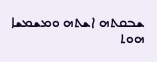ܫܒܩܬܗ ܐܫܬܗ ܘܡܫܡܫܐ ܗܘܬ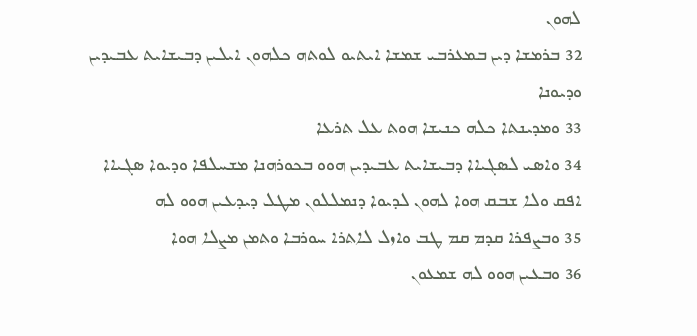ܠܗܘܢ
32 ܒܪܡܫܐ ܕܝܢ ܒܡܥܪܒܝ ܫܡܫܐ ܐܝܬܝܘ ܠܘܬܗ ܟܠܗܘܢ ܐܝܠܝܢ ܕܒܝܫܐܝܬ ܥܒܝܕܝܢ ܘܕܝܘܢܐ
33 ܘܡܕܝܢܬܐ ܟܠܗ ܟܢܝܫܐ ܗܘܬ ܥܠ ܬܪܥܐ
34 ܘܐܤܝ ܠܤܓܝܐܐ ܕܒܝܫܐܝܬ ܥܒܝܕܝܢ ܗܘܘ ܒܟܘܪܗܢܐ ܡܫܚܠܦܐ ܘܕܝܘܐ ܤܓܝܐܐ ܐܦܩ ܘܠܐ ܫܒܩ ܗܘܐ ܠܗܘܢ ܠܕܝܘܐ ܕܢܡܠܠܘܢ ܡܛܠ ܕܝܕܥܝܢ ܗܘܘ ܠܗ
35 ܘܒܨܦܪܐ ܩܕܡ ܩܡ ܛܒ ܘܐܙܠ ܠܐܬܪܐ ܚܘܪܒܐ ܘܬܡܢ ܡܨܠܐ ܗܘܐ
36 ܘܒܥܝܢ ܗܘܘ ܠܗ ܫܡܥܘܢ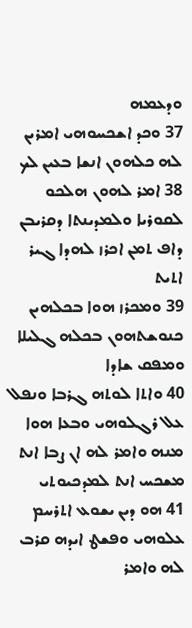ܘܕܥܡܗ
37 ܘܟܕ ܐܫܟܚܘܗܝ ܐܡܪܝܢ ܠܗ ܟܠܗܘܢ ܐܢܫܐ ܒܥܝܢ ܠܟ
38 ܐܡܪ ܠܗܘܢ ܗܠܟܘ ܠܩܘܪܝܐ ܘܠܡܕܝܢܬܐ ܕܩܪܝܒܢ ܕܐܦ ܬܡܢ ܐܟܪܙ ܠܗܕܐ ܓܝܪ ܐܬܝܬ
39 ܘܡܟܪܙ ܗܘܐ ܒܟܠܗܝܢ ܟܢܘܫܬܗܘܢ ܒܟܠܗ ܓܠܝܠܐ ܘܡܦܩ ܫܐܕܐ
40 ܘܐܬܐ ܠܘܬܗ ܓܪܒܐ ܘܢܦܠ ܥܠ ܪܓܠܘܗܝ ܘܒܥܐ ܗܘܐ ܡܢܗ ܘܐܡܪ ܠܗ ܐܢ ܨܒܐ ܐܢܬ ܡܫܟܚ ܐܢܬ ܠܡܕܟܝܘܬܝ
41 ܗܘ ܕܝܢ ܝܫܘܥ ܐܬܪܚܡ ܥܠܘܗܝ ܘܦܫܛ ܐܝܕܗ ܩܪܒ ܠܗ ܘܐܡܪ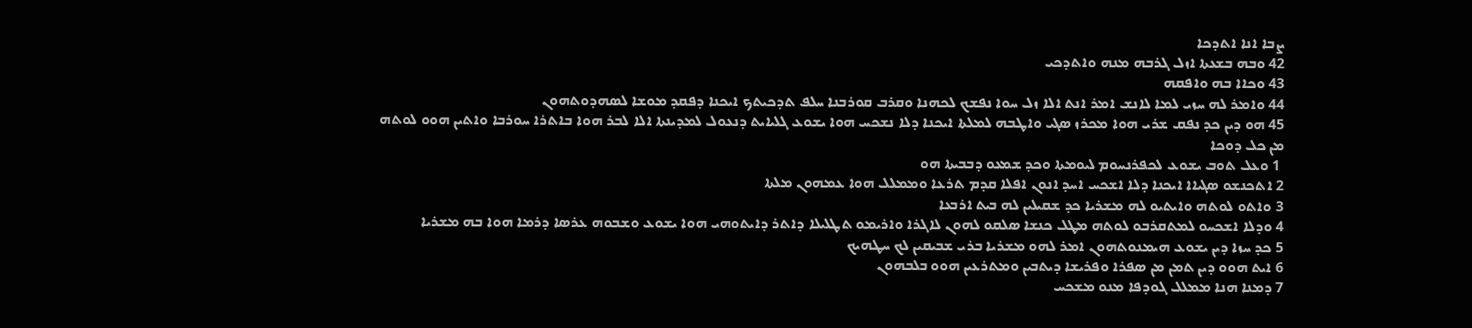ܨܒܐ ܐܢܐ ܐܬܕܟܐ
42 ܘܒܗ ܒܫܥܬܐ ܐܙܠ ܓܪܒܗ ܡܢܗ ܘܐܬܕܟܝ
43 ܘܟܐܐ ܒܗ ܘܐܦܩܗ
44 ܘܐܡܪ ܠܗ ܚܙܝ ܠܡܐ ܠܐܢܫ ܐܡܪ ܐܢܬ ܐܠܐ ܙܠ ܚܘܐ ܢܦܫܟ ܠܟܗܢܐ ܘܩܪܒ ܩܘܪܒܢܐ ܚܠܦ ܬܕܟܝܬܟ ܐܝܟܢܐ ܕܦܩܕ ܡܘܫܐ ܠܤܗܕܘܬܗܘܢ
45 ܗܘ ܕܝܢ ܟܕ ܢܦܩ ܫܪܝ ܗܘܐ ܡܟܪܙ ܤܓܝ ܘܐܛܒܗ ܠܡܠܬܐ ܐܝܟܢܐ ܕܠܐ ܢܫܟܚ ܗܘܐ ܝܫܘܥ ܓܠܝܐܝܬ ܕܢܥܘܠ ܠܡܕܝܢܬܐ ܐܠܐ ܠܒܪ ܗܘܐ ܒܐܬܪܐ ܚܘܪܒܐ ܘܐܬܝܢ ܗܘܘ ܠܘܬܗ ܡܢ ܟܠ ܕܘܟܐ
 1 ܘܥܠ ܬܘܒ ܝܫܘܥ ܠܟܦܪܢܚܘܡ ܠܝܘܡܬܐ ܘܟܕ ܫܡܥܘ ܕܒܒܝܬܐ ܗܘ
2 ܐܬܟܢܫܘ ܤܓܝܐܐ ܐܝܟܢܐ ܕܠܐ ܐܫܟܚ ܐܚܕ ܐܢܘܢ ܐܦܠܐ ܩܕܡ ܬܪܥܐ ܘܡܡܠܠ ܗܘܐ ܥܡܗܘܢ ܡܠܬܐ
3 ܘܐܬܘ ܠܘܬܗ ܘܐܝܬܝܘ ܠܗ ܡܫܪܝܐ ܟܕ ܫܩܝܠܝܢ ܠܗ ܒܝܬ ܐܪܒܥܐ
4 ܘܕܠܐ ܐܫܟܚܘ ܠܡܬܩܪܒܘ ܠܘܬܗ ܡܛܠ ܟܢܫܐ ܤܠܩܘ ܠܗܘܢ ܠܐܓܪܐ ܘܐܪܝܡܘ ܬܛܠܝܠܐ ܕܐܬܪ ܕܐܝܬܘܗܝ ܗܘܐ ܝܫܘܥ ܘܫܒܘܗ ܥܪܤܐ ܕܪܡܐ ܗܘܐ ܒܗ ܡܫܪܝܐ
5 ܟܕ ܚܙܐ ܕܝܢ ܝܫܘܥ ܗܝܡܢܘܬܗܘܢ ܐܡܪ ܠܗܘ ܡܫܪܝܐ ܒܪܝ ܫܒܝܩܝܢ ܠܟ ܚܛܗܝܟ
6 ܐܝܬ ܗܘܘ ܕܝܢ ܬܡܢ ܡܢ ܤܦܪܐ ܘܦܪܝܫܐ ܕܝܬܒܝܢ ܘܡܬܪܥܝܢ ܗܘܘ ܒܠܒܗܘܢ
7 ܕܡܢܐ ܗܢܐ ܡܡܠܠ ܓܘܕܦܐ ܡܢܘ ܡܫܟܚ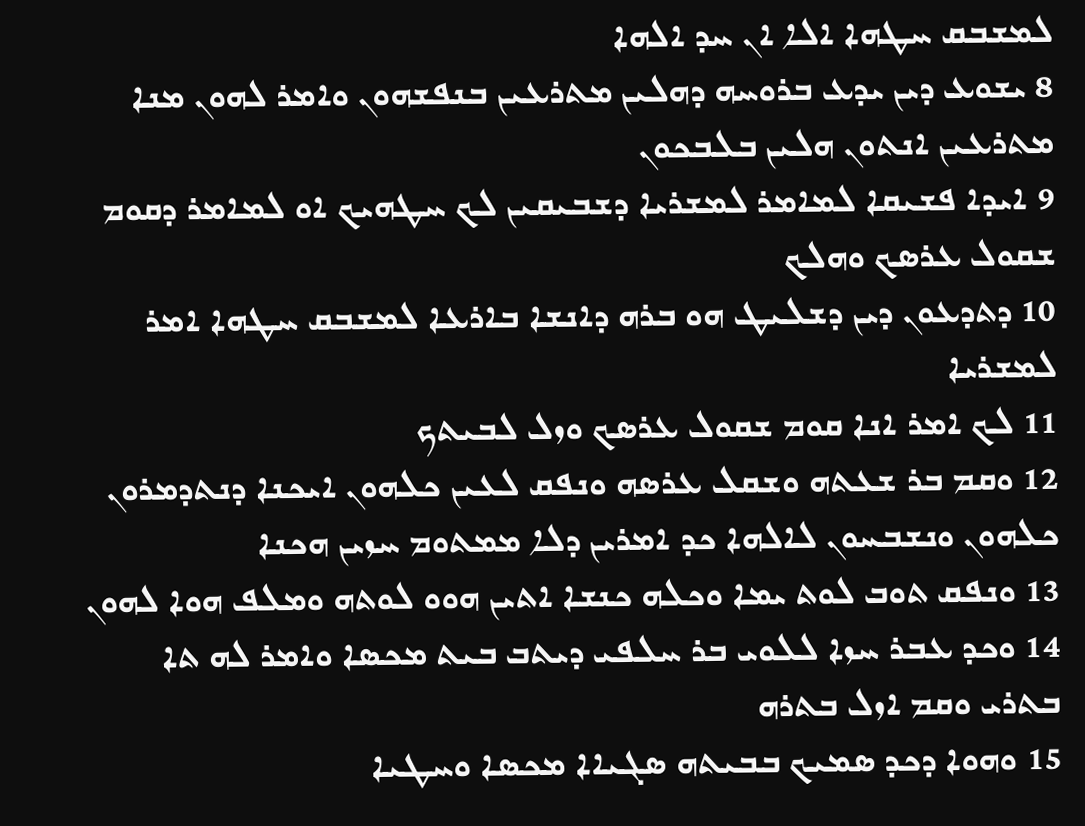ܠܡܫܒܩ ܚܛܗܐ ܐܠܐ ܐܢ ܚܕ ܐܠܗܐ
8 ܝܫܘܥ ܕܝܢ ܝܕܥ ܒܪܘܚܗ ܕܗܠܝܢ ܡܬܪܥܝܢ ܒܢܦܫܗܘܢ ܘܐܡܪ ܠܗܘܢ ܡܢܐ ܡܬܪܥܝܢ ܐܢܬܘܢ ܗܠܝܢ ܒܠܒܟܘܢ
9 ܐܝܕܐ ܦܫܝܩܐ ܠܡܐܡܪ ܠܡܫܪܝܐ ܕܫܒܝܩܝܢ ܠܟ ܚܛܗܝܟ ܐܘ ܠܡܐܡܪ ܕܩܘܡ ܫܩܘܠ ܥܪܤܟ ܘܗܠܟ
10 ܕܬܕܥܘܢ ܕܝܢ ܕܫܠܝܛ ܗܘ ܒܪܗ ܕܐܢܫܐ ܒܐܪܥܐ ܠܡܫܒܩ ܚܛܗܐ ܐܡܪ ܠܡܫܪܝܐ
11 ܠܟ ܐܡܪ ܐܢܐ ܩܘܡ ܫܩܘܠ ܥܪܤܟ ܘܙܠ ܠܒܝܬܟ
12 ܘܩܡ ܒܪ ܫܥܬܗ ܘܫܩܠ ܥܪܤܗ ܘܢܦܩ ܠܥܝܢ ܟܠܗܘܢ ܐܝܟܢܐ ܕܢܬܕܡܪܘܢ ܟܠܗܘܢ ܘܢܫܒܚܘܢ ܠܐܠܗܐ ܟܕ ܐܡܪܝܢ ܕܠܐ ܡܡܬܘܡ ܚܙܝܢ ܗܟܢܐ
13 ܘܢܦܩ ܬܘܒ ܠܘܬ ܝܡܐ ܘܟܠܗ ܟܢܫܐ ܐܬܝܢ ܗܘܘ ܠܘܬܗ ܘܡܠܦ ܗܘܐ ܠܗܘܢ
14 ܘܟܕ ܥܒܪ ܚܙܐ ܠܠܘܝ ܒܪ ܚܠܦܝ ܕܝܬܒ ܒܝܬ ܡܟܤܐ ܘܐܡܪ ܠܗ ܬܐ ܒܬܪܝ ܘܩܡ ܐܙܠ ܒܬܪܗ
15 ܘܗܘܐ ܕܟܕ ܤܡܝܟ ܒܒܝܬܗ ܤܓܝܐܐ ܡܟܤܐ ܘܚܛܝܐ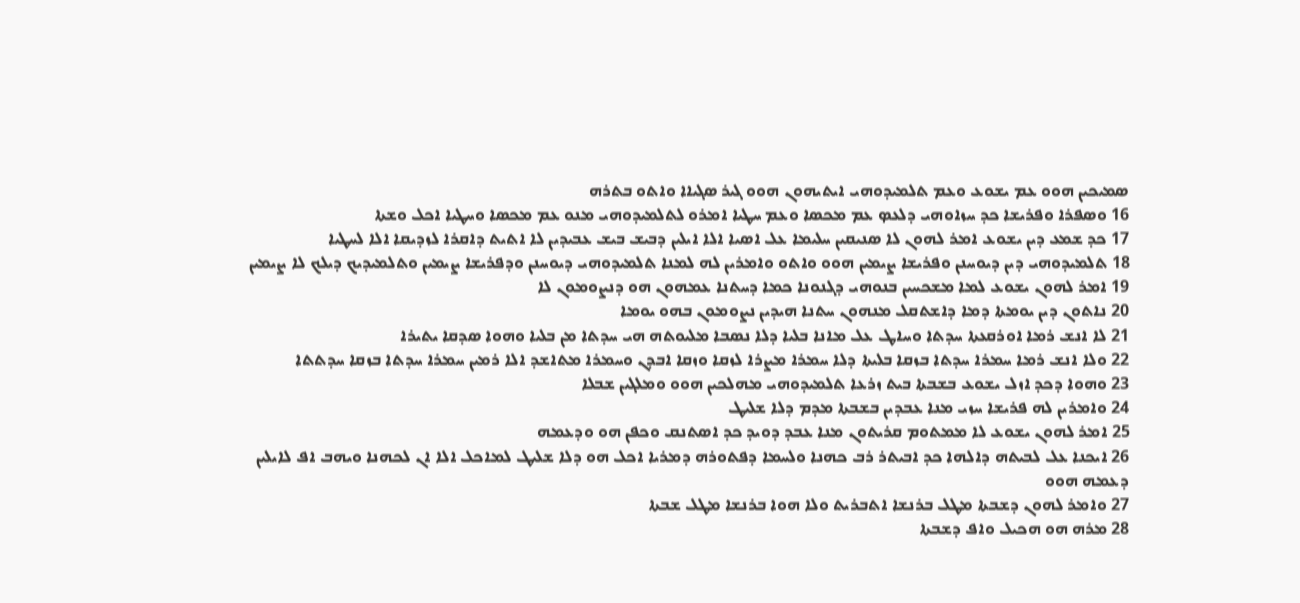ܤܡܝܟܝܢ ܗܘܘ ܥܡ ܝܫܘܥ ܘܥܡ ܬܠܡܝܕܘܗܝ ܐܝܬܝܗܘܢ ܗܘܘ ܓܝܪ ܤܓܝܐܐ ܘܐܬܘ ܒܬܪܗ
16 ܘܤܦܪܐ ܘܦܪܝܫܐ ܟܕ ܚܙܐܘܗܝ ܕܠܥܤ ܥܡ ܡܟܤܐ ܘܥܡ ܚܛܝܐ ܐܡܪܘ ܠܬܠܡܝܕܘܗܝ ܡܢܘ ܥܡ ܡܟܤܐ ܘܚܛܝܐ ܐܟܠ ܘܫܬܐ
17 ܟܕ ܫܡܥ ܕܝܢ ܝܫܘܥ ܐܡܪ ܠܗܘܢ ܠܐ ܤܢܝܩܝܢ ܚܠܝܡܐ ܥܠ ܐܤܝܐ ܐܠܐ ܐܝܠܝܢ ܕܒܝܫ ܒܝܫ ܥܒܝܕܝܢ ܠܐ ܐܬܝܬ ܕܐܩܪܐ ܠܙܕܝܩܐ ܐܠܐ ܠܚܛܝܐ
18 ܬܠܡܝܕܘܗܝ ܕܝܢ ܕܝܘܚܢܢ ܘܦܪܝܫܐ ܨܝܡܝܢ ܗܘܘ ܘܐܬܘ ܘܐܡܪܝܢ ܠܗ ܠܡܢܐ ܬܠܡܝܕܘܗܝ ܕܝܘܚܢܢ ܘܕܦܪܝܫܐ ܨܝܡܝܢ ܘܬܠܡܝܕܝܟ ܕܝܠܟ ܠܐ ܨܝܡܝܢ
19 ܐܡܪ ܠܗܘܢ ܝܫܘܥ ܠܡܐ ܡܫܟܚܝܢ ܒܢܘܗܝ ܕܓܢܘܢܐ ܟܡܐ ܕܚܬܢܐ ܥܡܗܘܢ ܗܘ ܕܢܨܘܡܘܢ ܠܐ
20 ܢܐܬܘܢ ܕܝܢ ܝܘܡܬܐ ܕܡܐ ܕܐܫܬܩܠ ܡܢܗܘܢ ܚܬܢܐ ܗܝܕܝܢ ܢܨܘܡܘܢ ܒܗܘ ܝܘܡܐ
21 ܠܐ ܐܢܫ ܪܡܐ ܐܘܪܩܥܬܐ ܚܕܬܐ ܘܚܐܛ ܥܠ ܡܐܢܐ ܒܠܝܐ ܕܠܐ ܢܤܒܐ ܡܠܝܘܬܗ ܗܝ ܚܕܬܐ ܡܢ ܒܠܝܐ ܘܗܘܐ ܤܕܩܐ ܝܬܝܪܐ
22 ܘܠܐ ܐܢܫ ܪܡܐ ܚܡܪܐ ܚܕܬܐ ܒܙܩܐ ܒܠܝܬܐ ܕܠܐ ܚܡܪܐ ܡܨܪܐ ܠܙܩܐ ܘܙܩܐ ܐܒܕܢ ܘܚܡܪܐ ܡܬܐܫܕ ܐܠܐ ܪܡܝܢ ܚܡܪܐ ܚܕܬܐ ܒܙܩܐ ܚܕܬܬܐ
23 ܘܗܘܐ ܕܟܕ ܐܙܠ ܝܫܘܥ ܒܫܒܬܐ ܒܝܬ ܙܪܥܐ ܬܠܡܝܕܘܗܝ ܡܗܠܟܝܢ ܗܘܘ ܘܡܠܓܝܢ ܫܒܠܐ
24 ܘܐܡܪܝܢ ܠܗ ܦܪܝܫܐ ܚܙܝ ܡܢܐ ܥܒܕܝܢ ܒܫܒܬܐ ܡܕܡ ܕܠܐ ܫܠܝܛ
25 ܐܡܪ ܠܗܘܢ ܝܫܘܥ ܠܐ ܡܡܬܘܡ ܩܪܝܬܘܢ ܡܢܐ ܥܒܕ ܕܘܝܕ ܟܕ ܐܤܬܢܩ ܘܟܦܢ ܗܘ ܘܕܥܡܗ
26 ܐܝܟܢܐ ܥܠ ܠܒܝܬܗ ܕܐܠܗܐ ܟܕ ܐܒܝܬܪ ܪܒ ܟܗܢܐ ܘܠܚܡܐ ܕܦܬܘܪܗ ܕܡܪܝܐ ܐܟܠ ܗܘ ܕܠܐ ܫܠܝܛ ܠܡܐܟܠ ܐܠܐ ܐܢ ܠܟܗܢܐ ܘܝܗܒ ܐܦ ܠܐܝܠܝܢ ܕܥܡܗ ܗܘܘ
27 ܘܐܡܪ ܠܗܘܢ ܕܫܒܬܐ ܡܛܠ ܒܪܢܫܐ ܐܬܒܪܝܬ ܘܠܐ ܗܘܐ ܒܪܢܫܐ ܡܛܠ ܫܒܬܐ
28 ܡܪܗ ܗܘ ܗܟܝܠ ܘܐܦ ܕܫܒܬܐ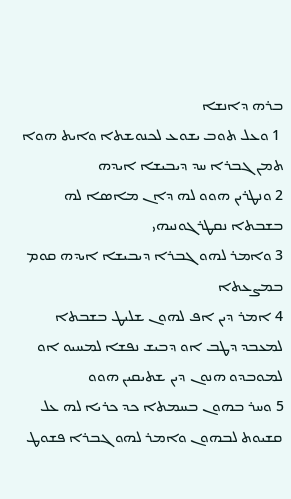ܒܪܗ ܕܐܢܫܐ
 1 ܘܥܠ ܬܘܒ ܝܫܘܥ ܠܟܢܘܫܬܐ ܘܐܝܬ ܗܘܐ ܬܡܢ ܓܒܪܐ ܚܕ ܕܝܒܝܫܐ ܐܝܕܗ
2 ܘܢܛܪܝܢ ܗܘܘ ܠܗ ܕܐܢ ܡܐܤܐ ܠܗ ܒܫܒܬܐ ܢܩܛܪܓܘܢܝܗܝ
3 ܘܐܡܪ ܠܗܘ ܓܒܪܐ ܕܝܒܝܫܐ ܐܝܕܗ ܩܘܡ ܒܡܨܥܬܐ
4 ܐܡܪ ܕܝܢ ܐܦ ܠܗܘܢ ܫܠܝܛ ܒܫܒܬܐ ܠܡܥܒܕ ܕܛܒ ܐܘ ܕܒܝܫ ܢܦܫܐ ܠܡܚܝܘ ܐܘ ܠܡܘܒܕܘ ܗܢܘܢ ܕܝܢ ܫܬܝܩܝܢ ܗܘܘ
5 ܘܚܪ ܒܗܘܢ ܒܚܡܬܐ ܟܕ ܟܪܝܐ ܠܗ ܥܠ ܩܫܝܘܬ ܠܒܗܘܢ ܘܐܡܪ ܠܗܘ ܓܒܪܐ ܦܫܘܛ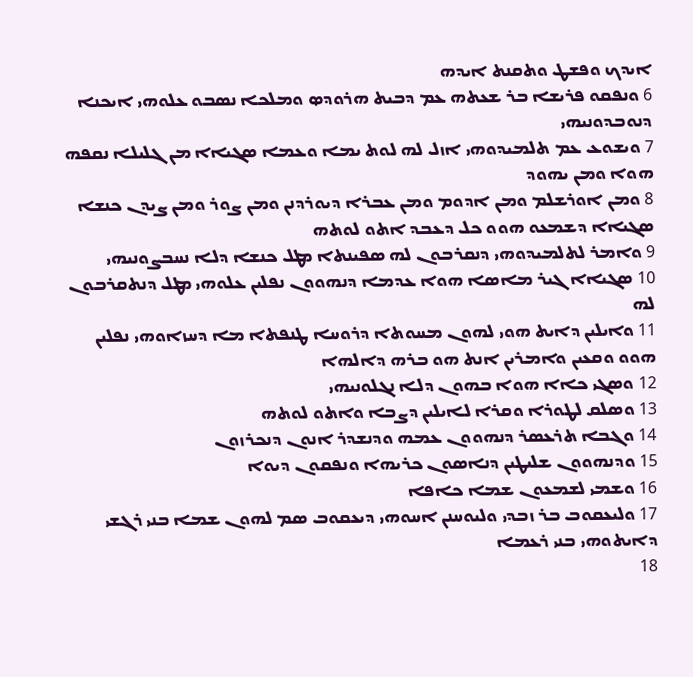ܐܝܕܟ ܘܦܫܛ ܘܬܩܢܬ ܐܝܕܗ
6 ܘܢܦܩܘ ܦܪܝܫܐ ܒܪ ܫܥܬܗ ܥܡ ܕܒܝܬ ܗܪܘܕܤ ܘܡܠܟܐ ܢܤܒܘ ܥܠܘܗܝ ܐܝܟܢܐ ܕܢܘܒܕܘܢܝܗܝ
7 ܘܝܫܘܥ ܥܡ ܬܠܡܝܕܘܗܝ ܐܙܠ ܠܗ ܠܘܬ ܝܡܐ ܘܥܡܐ ܤܓܝܐܐ ܡܢ ܓܠܝܠܐ ܢܩܦܗ ܗܘܐ ܘܡܢ ܝܗܘܕ
8 ܘܡܢ ܐܘܪܫܠܡ ܘܡܢ ܐܕܘܡ ܘܡܢ ܥܒܪܐ ܕܝܘܪܕܢܢ ܘܡܢ ܨܘܪ ܘܡܢ ܨܝܕܢ ܟܢܫܐ ܤܓܝܐܐ ܕܫܡܥܘ ܗܘܘ ܟܠ ܕܥܒܕ ܐܬܘ ܠܘܬܗ
9 ܘܐܡܪ ܠܬܠܡܝܕܘܗܝ ܕܢܩܪܒܘܢ ܠܗ ܤܦܝܢܬܐ ܡܛܠ ܟܢܫܐ ܕܠܐ ܢܚܒܨܘܢܝܗܝ
10 ܤܓܝܐܐ ܓܝܪ ܡܐܤܐ ܗܘܐ ܥܕܡܐ ܕܢܗܘܘܢ ܢܦܠܝܢ ܥܠܘܗܝ ܡܛܠ ܕܢܬܩܪܒܘܢ ܠܗ
11 ܘܐܝܠܝܢ ܕܐܝܬ ܗܘܝ ܠܗܘܢ ܡܚܘܬܐ ܕܪܘܚܐ ܛܢܦܬܐ ܡܐ ܕܚܙܐܘܗܝ ܢܦܠܝܢ ܗܘܘ ܘܩܥܝܢ ܘܐܡܪܝܢ ܐܢܬ ܗܘ ܒܪܗ ܕܐܠܗܐ
12 ܘܤܓܝ ܟܐܐ ܗܘܐ ܒܗܘܢ ܕܠܐ ܢܓܠܘܢܝܗܝ
13 ܘܤܠܩ ܠܛܘܪܐ ܘܩܪܐ ܠܐܝܠܝܢ ܕܨܒܐ ܘܐܬܘ ܠܘܬܗ
14 ܘܓܒܐ ܬܪܥܤܪ ܕܢܗܘܘܢ ܥܡܗ ܘܕܢܫܕܪ ܐܢܘܢ ܕܢܟܪܙܘܢ
15 ܘܕܢܗܘܘܢ ܫܠܝܛܝܢ ܕܢܐܤܘܢ ܟܪܝܗܐ ܘܢܦܩܘܢ ܕܝܘܐ
16 ܘܫܡܝ ܠܫܡܥܘܢ ܫܡܐ ܟܐܦܐ
17 ܘܠܝܥܩܘܒ ܒܪ ܙܒܕܝ ܘܠܝܘܚܢܢ ܐܚܘܗܝ ܕܝܥܩܘܒ ܤܡ ܠܗܘܢ ܫܡܐ ܒܢܝ ܪܓܫܝ ܕܐܝܬܘܗܝ ܒܢܝ ܪܥܡܐ
18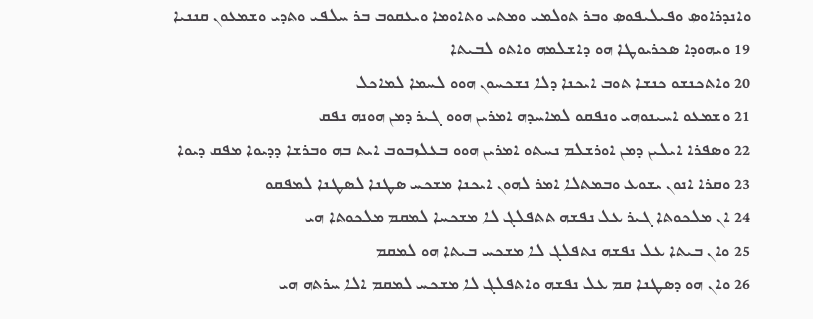ܘܐܢܕܪܐܘܤ ܘܦܝܠܝܦܘܤ ܘܒܪ ܬܘܠܡܝ ܘܡܬܝ ܘܬܐܘܡܐ ܘܝܥܩܘܒ ܒܪ ܚܠܦܝ ܘܬܕܝ ܘܫܡܥܘܢ ܩܢܢܝܐ
19 ܘܝܗܘܕܐ ܤܟܪܝܘܛܐ ܗܘ ܕܐܫܠܡܗ ܘܐܬܘ ܠܒܝܬܐ
20 ܘܐܬܟܢܫܘ ܟܢܫܐ ܬܘܒ ܐܝܟܢܐ ܕܠܐ ܢܫܟܚܘܢ ܗܘܘ ܠܚܡܐ ܠܡܐܟܠ
21 ܘܫܡܥܘ ܐܚܝܢܘܗܝ ܘܢܦܩܘ ܠܡܐܚܕܗ ܐܡܪܝܢ ܗܘܘ ܓܝܪ ܕܡܢ ܗܘܢܗ ܢܦܩ
22 ܘܤܦܪܐ ܐܝܠܝܢ ܕܡܢ ܐܘܪܫܠܡ ܢܚܬܘ ܐܡܪܝܢ ܗܘܘ ܒܥܠܙܒܘܒ ܐܝܬ ܒܗ ܘܒܪܫܐ ܕܕܝܘܐ ܡܦܩ ܕܝܘܐ
23 ܘܩܪܐ ܐܢܘܢ ܝܫܘܥ ܘܒܡܬܠܐ ܐܡܪ ܠܗܘܢ ܐܝܟܢܐ ܡܫܟܚ ܤܛܢܐ ܠܤܛܢܐ ܠܡܦܩܘ
24 ܐܢ ܡܠܟܘܬܐ ܓܝܪ ܥܠ ܢܦܫܗ ܬܬܦܠܓ ܠܐ ܡܫܟܚܐ ܠܡܩܡ ܡܠܟܘܬܐ ܗܝ
25 ܘܐܢ ܒܝܬܐ ܥܠ ܢܦܫܗ ܢܬܦܠܓ ܠܐ ܡܫܟܚ ܒܝܬܐ ܗܘ ܠܡܩܡ
26 ܘܐܢ ܗܘ ܕܤܛܢܐ ܩܡ ܥܠ ܢܦܫܗ ܘܐܬܦܠܓ ܠܐ ܡܫܟܚ ܠܡܩܡ ܐܠܐ ܚܪܬܗ ܗܝ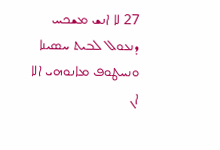27 ܠܐ ܐܢܫ ܡܫܟܚ ܕܢܥܘܠ ܠܒܝܬ ܚܤܝܢܐ ܘܢܚܛܘܦ ܡܐܢܘܗܝ ܐܠܐ ܐܢ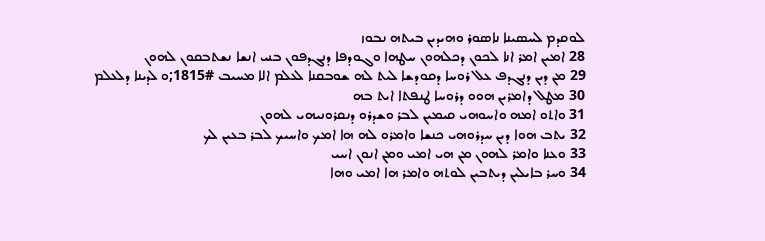ܠܘܩܕܡ ܠܚܤܝܢܐ ܢܐܤܘܪ ܘܗܝܕܝܢ ܒܝܬܗ ܢܒܘܙ
28 ܐܡܝܢ ܐܡܪ ܐܢܐ ܠܟܘܢ ܕܟܠܗܘܢ ܚܛܗܐ ܘܓܘܕܦܐ ܕܢܓܕܦܘܢ ܒܢܝ ܐܢܫܐ ܢܫܬܒܩܘܢ ܠܗܘܢ
29 ܡܢ ܕܝܢ ܕܢܓܕܦ ܥܠ ܪܘܚܐ ܕܩܘܕܫܐ ܠܝܬ ܠܗ ܫܘܒܩܢܐ ܠܥܠܡ ܐܠܐ ܡܚܝܒ #1815;ܘ ܠܕܝܢܐ ܕܠܥܠܡ
30 ܡܛܠ ܕܐܡܪܝܢ ܗܘܘ ܕܪܘܚܐ ܛܢܦܬܐ ܐܝܬ ܒܗ
31 ܘܐܬܘ ܐܡܗ ܘܐܚܘܗܝ ܩܝܡܝܢ ܠܒܪ ܘܫܕܪܘ ܕܢܩܪܘܢܝܗܝ ܠܗܘܢ
32 ܝܬܒ ܗܘܐ ܕܝܢ ܚܕܪܘܗܝ ܟܢܫܐ ܘܐܡܪܘ ܠܗ ܗܐ ܐܡܟ ܘܐܚܝܟ ܠܒܪ ܒܥܝܢ ܠܟ
33 ܘܥܢܐ ܘܐܡܪ ܠܗܘܢ ܡܢ ܗܝ ܐܡܝ ܘܡܢ ܐܢܘܢ ܐܚܝ
34 ܘܚܪ ܒܐܝܠܝܢ ܕܝܬܒܝܢ ܠܘܬܗ ܘܐܡܪ ܗܐ ܐܡܝ ܘܗܐ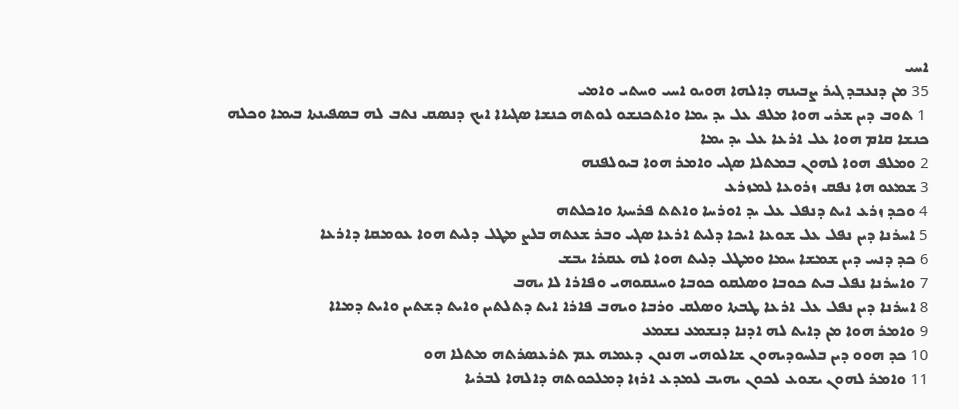ܐܚܝ
35 ܡܢ ܕܢܥܒܕ ܓܝܪ ܨܒܝܢܗ ܕܐܠܗܐ ܗܘܝܘ ܐܚܝ ܘܚܬܝ ܘܐܡܝ
 1 ܬܘܒ ܕܝܢ ܫܪܝ ܗܘܐ ܡܠܦ ܥܠ ܝܕ ܝܡܐ ܘܐܬܟܢܫܘ ܠܘܬܗ ܟܢܫܐ ܤܓܝܐܐ ܐܝܟ ܕܢܤܩ ܢܬܒ ܠܗ ܒܤܦܝܢܬܐ ܒܝܡܐ ܘܟܠܗ ܟܢܫܐ ܩܐܡ ܗܘܐ ܥܠ ܐܪܥܐ ܥܠ ܝܕ ܝܡܐ
2 ܘܡܠܦ ܗܘܐ ܠܗܘܢ ܒܡܬܠܐ ܤܓܝ ܘܐܡܪ ܗܘܐ ܒܝܘܠܦܢܗ
3 ܫܡܥܘ ܗܐ ܢܦܩ ܙܪܘܥܐ ܠܡܙܪܥ
4 ܘܟܕ ܙܪܥ ܐܝܬ ܕܢܦܠ ܥܠ ܝܕ ܐܘܪܚܐ ܘܐܬܬ ܦܪܚܬܐ ܘܐܟܠܬܗ
5 ܐܚܪܢܐ ܕܝܢ ܢܦܠ ܥܠ ܫܘܥܐ ܐܝܟܐ ܕܠܝܬ ܐܪܥܐ ܤܓܝ ܘܒܪ ܫܥܬܗ ܒܠܨ ܡܛܠ ܕܠܝܬ ܗܘܐ ܥܘܡܩܐ ܕܐܪܥܐ
6 ܟܕ ܕܢܚ ܕܝܢ ܫܡܫܐ ܚܡܐ ܘܡܛܠ ܕܠܝܬ ܗܘܐ ܠܗ ܥܩܪܐ ܝܒܫ
7 ܘܐܚܪܢܐ ܢܦܠ ܒܝܬ ܟܘܒܐ ܘܤܠܩܘ ܟܘܒܐ ܘܚܢܩܘܗܝ ܘܦܐܪܐ ܠܐ ܝܗܒ
8 ܐܚܪܢܐ ܕܝܢ ܢܦܠ ܥܠ ܐܪܥܐ ܛܒܬܐ ܘܤܠܩ ܘܪܒܐ ܘܝܗܒ ܦܐܪܐ ܐܝܬ ܕܬܠܬܝܢ ܘܐܝܬ ܕܫܬܝܢ ܘܐܝܬ ܕܡܐܐ
9 ܘܐܡܪ ܗܘܐ ܡܢ ܕܐܝܬ ܠܗ ܐܕܢܐ ܕܢܫܡܥ ܢܫܡܥ
10 ܟܕ ܗܘܘ ܕܝܢ ܒܠܚܘܕܝܗܘܢ ܫܐܠܘܗܝ ܗܢܘܢ ܕܥܡܗ ܥܡ ܬܪܥܤܪܬܗ ܡܬܠܐ ܗܘ
11 ܘܐܡܪ ܠܗܘܢ ܝܫܘܥ ܠܟܘܢ ܝܗܝܒ ܠܡܕܥ ܐܪܙܐ ܕܡܠܟܘܬܗ ܕܐܠܗܐ ܠܒܪܝܐ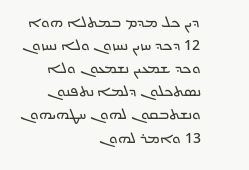ܕܝܢ ܟܠ ܡܕܡ ܒܡܬܠܐ ܗܘܐ
12 ܕܟܕ ܚܙܝܢ ܢܚܙܘܢ ܘܠܐ ܢܚܙܘܢ ܘܟܕ ܫܡܥܝܢ ܢܫܡܥܘܢ ܘܠܐ ܢܤܬܟܠܘܢ ܕܠܡܐ ܢܬܦܢܘܢ ܘܢܫܬܒܩܘܢ ܠܗܘܢ ܚܛܗܝܗܘܢ
13 ܘܐܡܪ ܠܗܘܢ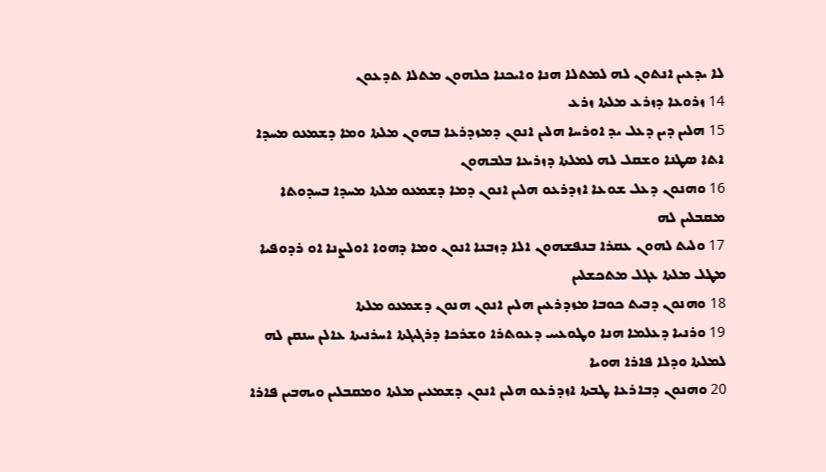ܠܐ ܝܕܥܝܢ ܐܢܬܘܢ ܠܗ ܠܡܬܠܐ ܗܢܐ ܘܐܝܟܢܐ ܟܠܗܘܢ ܡܬܠܐ ܬܕܥܘܢ
14 ܙܪܘܥܐ ܕܙܪܥ ܡܠܬܐ ܙܪܥ
15 ܗܠܝܢ ܕܝܢ ܕܥܠ ܝܕ ܐܘܪܚܐ ܗܠܝܢ ܐܢܘܢ ܕܡܙܕܪܥܐ ܒܗܘܢ ܡܠܬܐ ܘܡܐ ܕܫܡܥܘ ܡܚܕܐ ܐܬܐ ܤܛܢܐ ܘܫܩܠ ܠܗ ܠܡܠܬܐ ܕܙܪܝܥܐ ܒܠܒܗܘܢ
16 ܘܗܢܘܢ ܕܥܠ ܫܘܥܐ ܐܙܕܪܥܘ ܗܠܝܢ ܐܢܘܢ ܕܡܐ ܕܫܡܥܘ ܡܠܬܐ ܡܚܕܐ ܒܚܕܘܬܐ ܡܩܒܠܝܢ ܠܗ
17 ܘܠܝܬ ܠܗܘܢ ܥܩܪܐ ܒܢܦܫܗܘܢ ܐܠܐ ܕܙܒܢܐ ܐܢܘܢ ܘܡܐ ܕܗܘܐ ܐܘܠܨܢܐ ܐܘ ܪܕܘܦܝܐ ܡܛܠ ܡܠܬܐ ܥܓܠ ܡܬܟܫܠܝܢ
18 ܘܗܢܘܢ ܕܒܝܬ ܟܘܒܐ ܡܙܕܪܥܝܢ ܗܠܝܢ ܐܢܘܢ ܗܢܘܢ ܕܫܡܥܘ ܡܠܬܐ
19 ܘܪܢܝܐ ܕܥܠܡܐ ܗܢܐ ܘܛܘܥܝܝ ܕܥܘܬܪܐ ܘܫܪܟܐ ܕܪܓܝܓܬܐ ܐܚܪܢܝܬܐ ܥܐܠܢ ܚܢܩܢ ܠܗ ܠܡܠܬܐ ܘܕܠܐ ܦܐܪܐ ܗܘܝܐ
20 ܘܗܢܘܢ ܕܒܐܪܥܐ ܛܒܬܐ ܐܙܕܪܥܘ ܗܠܝܢ ܐܢܘܢ ܕܫܡܥܝܢ ܡܠܬܐ ܘܡܩܒܠܝܢ ܘܝܗܒܝܢ ܦܐܪܐ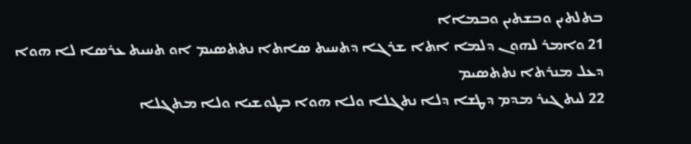ܒܬܠܬܝܢ ܘܒܫܬܝܢ ܘܒܡܐܐ
21 ܘܐܡܪ ܠܗܘܢ ܕܠܡܐ ܐܬܐ ܫܪܓܐ ܕܬܚܝܬ ܤܐܬܐ ܢܬܬܤܝܡ ܐܘ ܬܚܝܬ ܥܪܤܐ ܠܐ ܗܘܐ ܕܥܠ ܡܢܪܬܐ ܢܬܬܤܝܡ
22 ܠܝܬ ܓܝܪ ܡܕܡ ܕܛܫܐ ܕܠܐ ܢܬܓܠܐ ܘܠܐ ܗܘܐ ܒܛܘܫܝܐ ܘܠܐ ܡܬܓܠܐ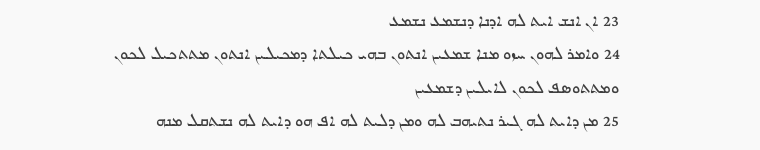23 ܐܢ ܐܢܫ ܐܝܬ ܠܗ ܐܕܢܐ ܕܢܫܡܥ ܢܫܡܥ
24 ܘܐܡܪ ܠܗܘܢ ܚܙܘ ܡܢܐ ܫܡܥܝܢ ܐܢܬܘܢ ܒܗܝ ܟܝܠܬܐ ܕܡܟܝܠܝܢ ܐܢܬܘܢ ܡܬܬܟܝܠ ܠܟܘܢ ܘܡܬܬܘܤܦ ܠܟܘܢ ܠܐܝܠܝܢ ܕܫܡܥܝܢ
25 ܡܢ ܕܐܝܬ ܠܗ ܓܝܪ ܢܬܝܗܒ ܠܗ ܘܡܢ ܕܠܝܬ ܠܗ ܐܦ ܗܘ ܕܐܝܬ ܠܗ ܢܫܬܩܠ ܡܢܗ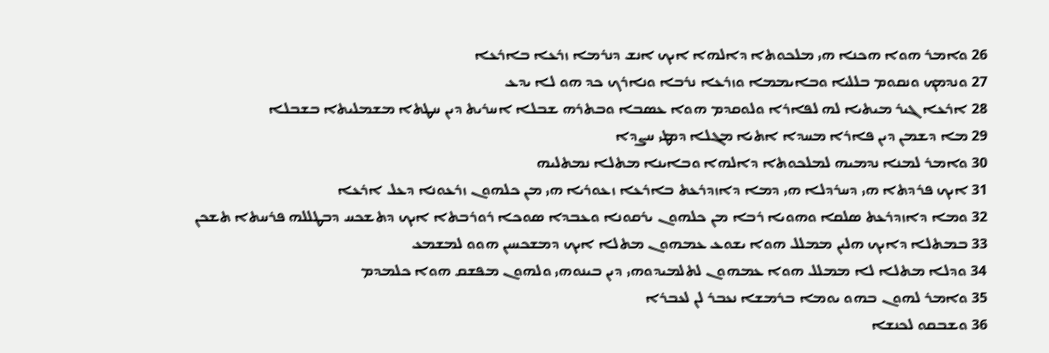26 ܘܐܡܪ ܗܘܐ ܗܟܢܐ ܗܝ ܡܠܟܘܬܐ ܕܐܠܗܐ ܐܝܟ ܐܢܫ ܕܢܪܡܐ ܙܪܥܐ ܒܐܪܥܐ
27 ܘܢܕܡܟ ܘܢܩܘܡ ܒܠܠܝܐ ܘܒܐܝܡܡܐ ܘܙܪܥܐ ܢܪܒܐ ܘܢܐܪܟ ܟܕ ܗܘ ܠܐ ܝܕܥ
28 ܐܪܥܐ ܓܝܪ ܡܝܬܝܐ ܠܗ ܠܦܐܪܐ ܘܠܘܩܕܡ ܗܘܐ ܥܤܒܐ ܘܒܬܪܗ ܫܒܠܐ ܐܚܪܝܬ ܕܝܢ ܚܛܬܐ ܡܫܡܠܝܬܐ ܒܫܒܠܐ
29 ܡܐ ܕܫܡܢ ܕܝܢ ܦܐܪܐ ܡܚܕܐ ܐܬܝܐ ܡܓܠܐ ܕܡܛܝ ܚܨܕܐ
30 ܘܐܡܪ ܠܡܢܐ ܢܕܡܝܗ ܠܡܠܟܘܬܐ ܕܐܠܗܐ ܘܒܐܝܢܐ ܡܬܠܐ ܢܡܬܠܝܗ
31 ܐܝܟ ܦܪܕܬܐ ܗܝ ܕܚܪܕܠܐ ܗܝ ܕܡܐ ܕܐܙܕܪܥܬ ܒܐܪܥܐ ܙܥܘܪܝܐ ܗܝ ܡܢ ܟܠܗܘܢ ܙܪܥܘܢܐ ܕܥܠ ܐܪܥܐ
32 ܘܡܐ ܕܐܙܕܪܥܬ ܤܠܩܐ ܘܗܘܝܐ ܪܒܐ ܡܢ ܟܠܗܘܢ ܝܪܩܘܢܐ ܘܥܒܕܐ ܤܘܟܐ ܪܘܪܒܬܐ ܐܝܟ ܕܬܫܟܚ ܕܒܛܠܠܗ ܦܪܚܬܐ ܬܫܟܢ
33 ܒܡܬܠܐ ܕܐܝܟ ܗܠܝܢ ܡܡܠܠ ܗܘܐ ܝܫܘܥ ܥܡܗܘܢ ܡܬܠܐ ܐܝܟ ܕܡܫܟܚܝܢ ܗܘܘ ܠܡܫܡܥ
34 ܘܕܠܐ ܡܬܠܐ ܠܐ ܡܡܠܠ ܗܘܐ ܥܡܗܘܢ ܠܬܠܡܝܕܘܗܝ ܕܝܢ ܒܝܢܘܗܝ ܘܠܗܘܢ ܡܦܫܩ ܗܘܐ ܟܠܡܕܡ
35 ܘܐܡܪ ܠܗܘܢ ܒܗܘ ܝܘܡܐ ܒܪܡܫܐ ܢܥܒܪ ܠܢ ܠܥܒܪܐ
36 ܘܫܒܩܘ ܠܟܢܫܐ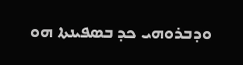ܘܕܒܪܘܗܝ ܟܕ ܒܤܦܝܢܬܐ ܗܘ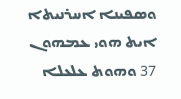ܘܤܦܝܢܐ ܐܚܪܢܝܬܐ ܐܝܬ ܗܘܝ ܥܡܗܘܢ
37 ܘܗܘܬ ܥܠܥܠܐ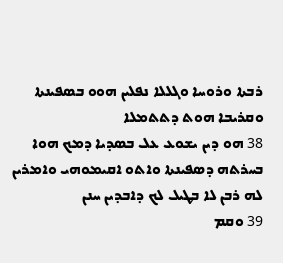ܪܒܬܐ ܘܪܘܚܐ ܘܓܠܠܐ ܢܦܠܝܢ ܗܘܘ ܒܤܦܝܢܬܐ ܘܩܪܝܒܐ ܗܘܬ ܕܬܬܡܠܐ
38 ܗܘ ܕܝܢ ܝܫܘܥ ܥܠ ܒܤܕܝܐ ܕܡܟ ܗܘܐ ܒܚܪܬܗ ܕܤܦܝܢܬܐ ܘܐܬܘ ܐܩܝܡܘܗܝ ܘܐܡܪܝܢ ܠܗ ܪܒܢ ܠܐ ܒܛܝܠ ܠܟ ܕܐܒܕܝܢ ܚܢܢ
39 ܘܩܡ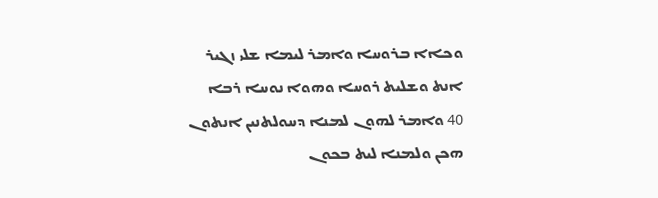ܘܟܐܐ ܒܪܘܚܐ ܘܐܡܪ ܠܝܡܐ ܫܠܝ ܙܓܝܪ ܐܢܬ ܘܫܠܝܬ ܪܘܚܐ ܘܗܘܐ ܢܘܚܐ ܪܒܐ
40 ܘܐܡܪ ܠܗܘܢ ܠܡܢܐ ܕܚܘܠܬܢܝܢ ܐܢܬܘܢ ܗܟܢ ܘܠܡܢܐ ܠܝܬ ܒܟܘܢ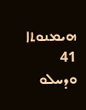ܗܝܡܢܘܬܐ
41 ܘܕܚܠܘ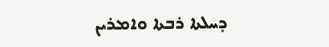ܕܚܠܬܐ ܪܒܬܐ ܘܐܡܪܝܢ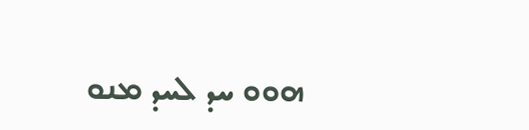ܗܘܘ ܚܕ ܠܚܕ ܡܢܘ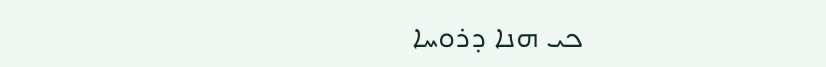ܟܝ ܗܢܐ ܕܪܘܚܐ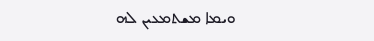ܘܝܡܐ ܡܫܬܡܥܝܢ ܠܗ